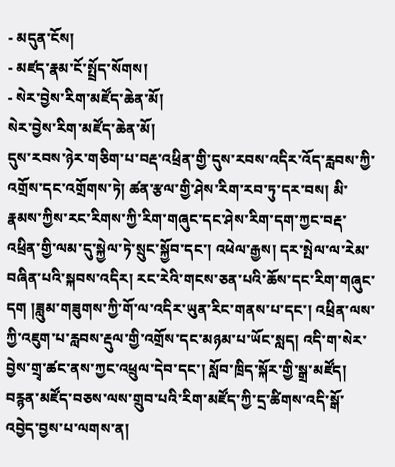- མདུན་ངོས།
- མཛད་རྣམ་ངོ་སྤྲོད་སོགས།
- སེར་བྱེས་རིག་མཛོད་ཆེན་མོ།
སེར་བྱེས་རིག་མཛོད་ཆེན་མོ།
དུས་རབས་ཉེར་གཅིག་པ་བརྡ་འཕྲིན་གྱི་དུས་རབས་འདིར་འོད་རླབས་ཀྱི་འགྲོས་དང་འགྲོགས་ཏེ། ཚན་རྩལ་གྱི་ཤེས་རིག་རབ་ཏུ་དར་བས། མི་རྣམས་ཀྱིས་རང་རིགས་ཀྱི་རིག་གཞུང་དང་ཤེས་རིག་དག་ཀྱང་བརྡ་འཕྲིན་གྱི་ལམ་དུ་སྐྱེལ་ཏེ་སྲུང་སྐྱོབ་དང་། འཕེལ་རྒྱས། དར་སྤེལ་ལ་རེམ་བཞིན་པའི་སྐབས་འདིར། རང་རེའི་གངས་ཅན་པའི་ཆོས་དང་རིག་གཞུང་དག །ཟླུམ་གཟུགས་ཀྱི་གོ་ལ་འདིར་ཡུན་རིང་གནས་པ་དང་། འཕྲིན་ལས་ཀྱི་འཇུག་པ་རླབས་རྡུལ་གྱི་འགྲོས་དང་མཉམ་པ་ཡོང་སླད། འདི་ག་སེར་བྱེས་གྲྭ་ཚང་ནས་ཀྱང་འཕྲུལ་དེབ་དང་། སློབ་ཁྲིད་སྐོར་གྱི་སྒྲ་མཛོད། བརྙན་མཛོད་བཅས་ལས་གྲུབ་པའི་རིག་མཛོད་ཀྱི་དྲ་ཚིགས་འདི་སྒོ་འབྱེད་བྱས་པ་ལགས་ན།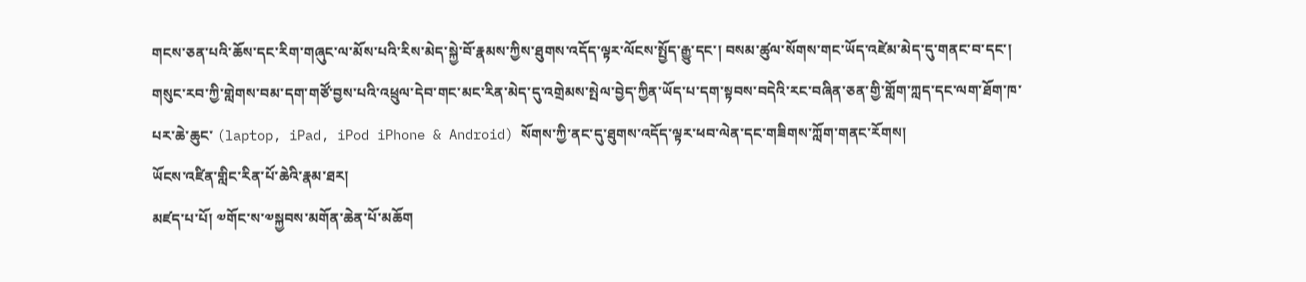གངས་ཅན་པའི་ཆོས་དང་རིག་གཞུང་ལ་མོས་པའི་རིས་མེད་སྐྱེ་བོ་རྣམས་ཀྱིས་ཐུགས་འདོད་ལྟར་ལོངས་སྤྱོད་རྒྱུ་དང་། བསམ་ཚུལ་སོགས་གང་ཡོད་འཛེམ་མེད་དུ་གནང་བ་དང་། གསུང་རབ་ཀྱི་གླེགས་བམ་དག་གཙོ་བྱས་པའི་འཕྲུལ་དེབ་གང་མང་རིན་མེད་དུ་འགྲེམས་སྤེལ་བྱེད་ཀྱིན་ཡོད་པ་དག་སྟབས་བདེའི་རང་བཞིན་ཅན་གྱི་གློག་ཀླད་དང་ལག་ཐོག་ཁ་པར་ཆེ་ཆུང་ (laptop, iPad, iPod iPhone & Android) སོགས་ཀྱི་ནང་དུ་ཐུགས་འདོད་ལྟར་ཕབ་ལེན་དང་གཟིགས་ཀློག་གནང་རོགས།
ཡོངས་འཛིན་གླིང་རིན་པོ་ཆེའི་རྣམ་ཐར།
མཛད་པ་པོ། ༧གོང་ས་༧སྐྱབས་མགོན་ཆེན་པོ་མཆོག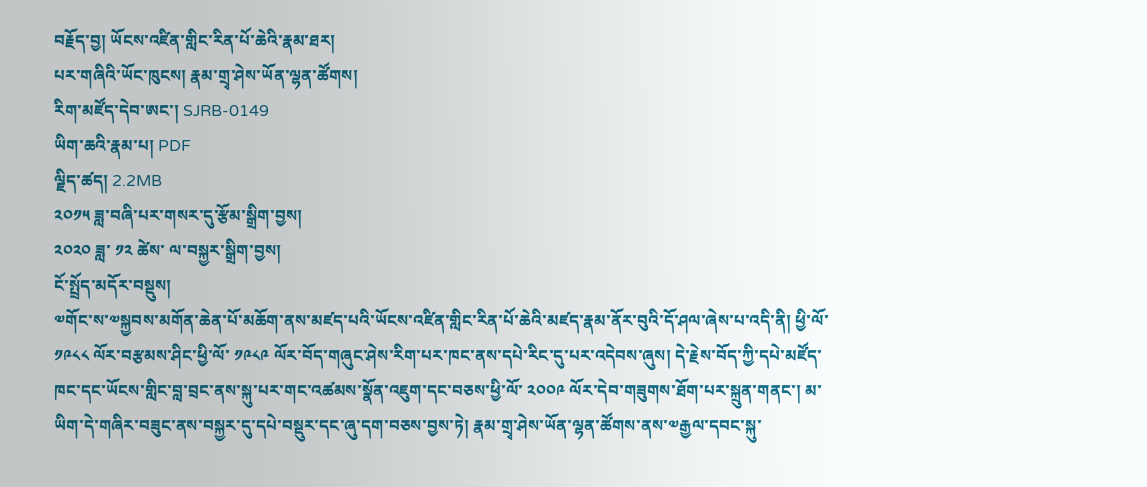བརྗོད་བྱ། ཡོངས་འཛིན་གླིང་རིན་པོ་ཆེའི་རྣམ་ཐར།
པར་གཞིའི་ཡོང་ཁུངས། རྣམ་གྲྭ་ཤེས་ཡོན་ལྷན་ཚོགས།
རིག་མཛོད་དེབ་ཨང་། SJRB-0149
ཡིག་ཆའི་རྣམ་པ། PDF
ལྗིད་ཚད། 2.2MB
༢༠༡༥ ཟླ་བཞི་པར་གསར་དུ་རྩོམ་སྒྲིག་བྱས།
༢༠༢༠ ཟླ་ ༡༢ ཚེས་ ལ་བསྐྱར་སྒྲིག་བྱས།
ངོ་སྤྲོད་མདོར་བསྡུས།
༧གོང་ས་༧སྐྱབས་མགོན་ཆེན་པོ་མཆོག་ནས་མཛད་པའི་ཡོངས་འཛིན་གླིང་རིན་པོ་ཆེའི་མཛད་རྣམ་ནོར་བུའི་དོ་ཤལ་ཞེས་པ་འདི་ནི། ཕྱི་ལོ་ ༡༩༨༨ ལོར་བརྩམས་ཤིང་ཕྱི་ལོ་ ༡༩༨༩ ལོར་བོད་གཞུང་ཤེས་རིག་པར་ཁང་ནས་དཔེ་རིང་དུ་པར་འདེབས་ཞུས། དེ་རྗེས་བོད་ཀྱི་དཔེ་མཛོད་ཁང་དང་ཡོངས་གླིང་བླ་བྲང་ནས་སྐུ་པར་གང་འཚམས་སྣོན་འཇུག་དང་བཅས་ཕྱི་ལོ་ ༢༠༠༩ ལོར་དེབ་གཟུགས་ཐོག་པར་སྐྲུན་གནང་། མ་ཡིག་དེ་གཞིར་བཟུང་ནས་བསྐྱར་དུ་དཔེ་བསྡུར་དང་ཞུ་དག་བཅས་བྱས་ཏེ། རྣམ་གྲྭ་ཤེས་ཡོན་ལྷན་ཚོགས་ནས་༧རྒྱལ་དབང་སྐུ་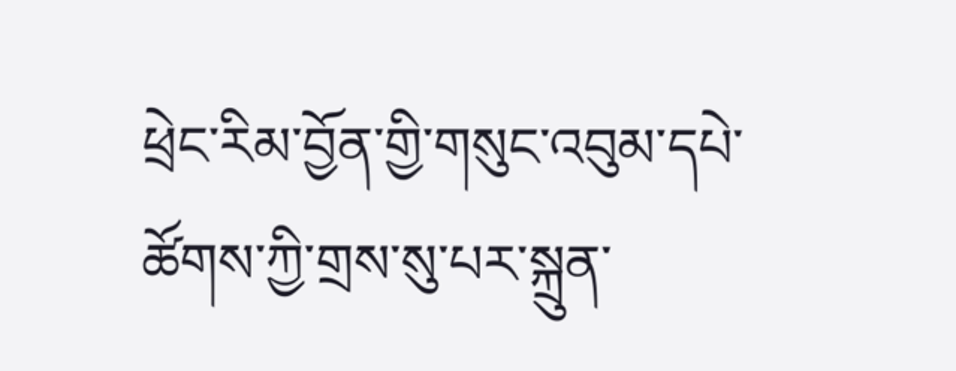ཕྲེང་རིམ་བྱོན་གྱི་གསུང་འབུམ་དཔེ་ཚོགས་ཀྱི་གྲས་སུ་པར་སྐྲུན་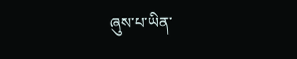ཞུས་པ་ཡིན་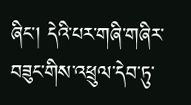ཞིང་། དེའི་པར་གཞི་གཞིར་བཟུང་གིས་འཕྲུལ་དེབ་ཏུ་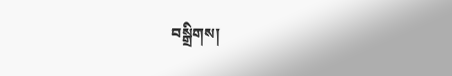བསྒྲིགས།